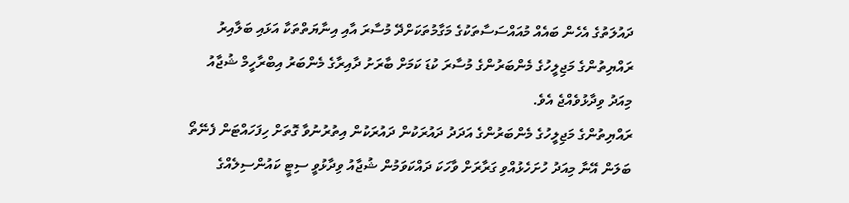ދައުލަތުގެ އެހެން ބައެއް މުއައްސަސާތަކުގެ މަގާމުތަކަށްދޭ މުސާރަ އާއި އިނާޔަތްތަކާ އަޅައި ބަލާއިރު ރައްޔިތުންގެ މަޖިލީހުގެ މެންބަރުންގެ މުސާރަ ކުޑަ ކަމަށް ބާރަށު ދާއިރާގެ މެންބަރު އިބްރާހީމް ޝުޖާއު މިއަދު ވިދާޅުވެއްޖެ އެވެ.
ރައްޔިތުންގެ މަޖިލީހުގެ މެންބަރުންގެ އަދަދު ދައުރަކުން ދައުރަކުން އިތުރުނުވާ ގޮތަށް ހިފަހައްޓަން ފެނޭތޯ ބަލަން އޭނާ މިއަދު ހުށަހެޅުއްވި ގަރާރަށް ވާހަކަ ދައްކަވަމުން ޝުޖާއު ވިދާޅުވީ ސިޓީ ކައުންސިލެއްގެ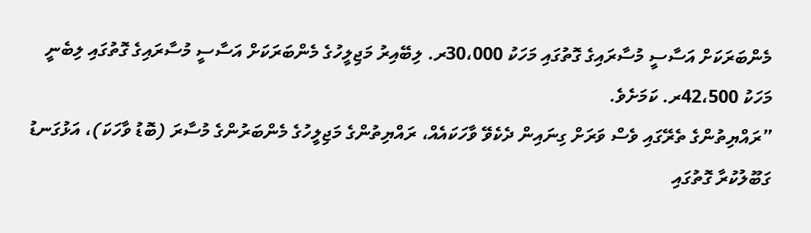މެންބަރަކަށް އަސާސީ މުސާރައިގެ ގޮތުގައި މަހަކު 30،000ރ. ލިބޭއިރު މަޖިލީހުގެ މެންބަރަކަށް އަސާސީ މުސާރައިގެ ގޮތުގައި ލިބެނީ މަހަކު 42،500ރ. ކަމަށެވެ.
”ރައްޔިތުންގެ ތެރޭގައި ވެސް ވަރަށް ގިނައިން ދެކެވޭ ވާހަކައެއް، ރައްޔިތުންގެ މަޖިލީހުގެ މެންބަރުންގެ މުސާރަ (ބޮޑު ވާހަކަ)، އަޅުގަނޑު ގަބޫލުކުރާ ގޮތުގައި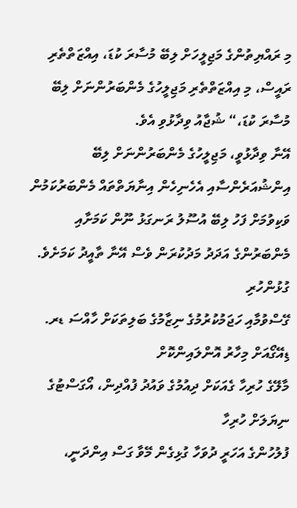މި ރައްޔިތުންގެ މަޖިލީހަށް ލިބޭ މުސާރަ ކުޑަ، އިއްޒަތްތެރި ރައީސް، މި އިއްޒަތްތެރި މަޖިލީހުގެ މެންބަރުންނަށް ލިބޭ މުސާރަ ކުޑަ،“ ޝުޖާއު ވިދާޅުވި އެވެ.
އޭނާ ވިދާޅުވީ، މަޖިލީހުގެ މެންބަރުންނަށް ލިބޭ އިންޝުއަރެންސާއި އެހެނިހެން އިނާޔަތްތައް މެންބަރުކަމުން ވަކިވުމަށް ފަހު ލިބޭ އުސޫލު ރަނގަޅު ނޫން ކަމަށާއި މެންބަރުންގެ އަދަދު މަދުކުރަން ވެސް އޭނާ ތާއީދު ކަމަށެވެ.
ގުޅުންހުރި
ގޭސްވުމާއި ހަޖަމުކުރުމުގެ ނިޒާމުގެ ބަލިތަކަށް ހާއްސަ ޑރ. ޑިއޭގޯއަށް މިހާރު އޮންލައިންކޮށް
މާލޭގެ ހުރިހާ ގެއަކަށް ދިއުމުގެ ވައުދު ފުއްދިން، އޯގަސްޓުގެ ނިޔަލަށް ހުރިހާ
ފުލުހުންގެ އަހަރީ ދުވަހާ ގުޅިގެން މޭވާ ގަސް އިންދަނީ،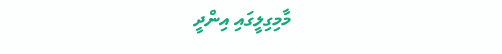މާމިގިލީގައި އިންދީ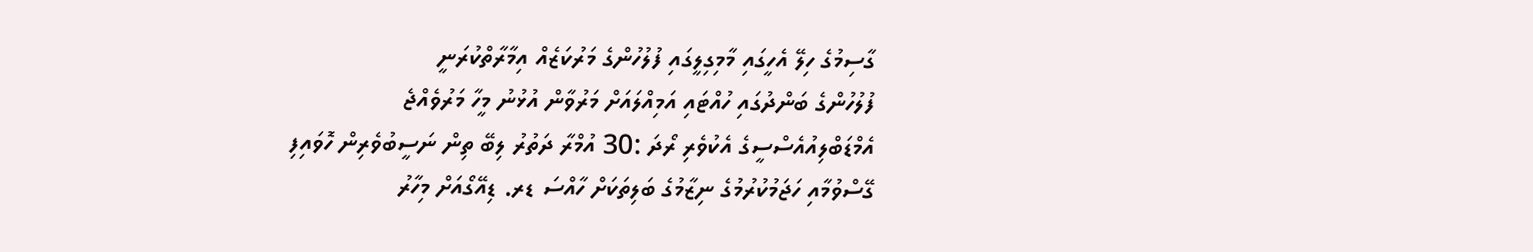ގާސިމުގެ ހިލޭ އެހީގައި މާމިގިލީގައި ފުލުހުންގެ މަރުކަޒެއް އިމާރާތްކުރަނީ
ފުލުހުންގެ ބަންދުގައި ހުއްޓައި އަމިއްލައަށް މަރުވާން އުޅުނު މީހާ މަރުވެއްޖެ
އެމްޑަބްލިއުއެސްސީގެ އެކުވެރި ރޯދަ :30 އުމްރާ ދަތުރު ލިބޭ ތިން ނަސީބުވެރިން ހޮވައިފި
ގޭސްވުމާއި ހަޖަމުކުރުމުގެ ނިޒާމުގެ ބަލިތަކަށް ހާއްސަ ޑރ. ޑިއޭގޯއަށް މިހާރު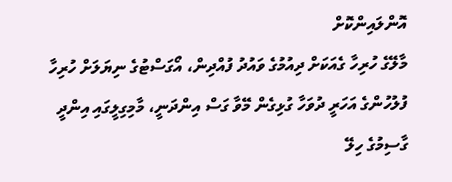އޮންލައިންކޮށް
މާލޭގެ ހުރިހާ ގެއަކަށް ދިއުމުގެ ވައުދު ފުއްދިން، އޯގަސްޓުގެ ނިޔަލަށް ހުރިހާ
ފުލުހުންގެ އަހަރީ ދުވަހާ ގުޅިގެން މޭވާ ގަސް އިންދަނީ، މާމިގިލީގައި އިންދީ
ގާސިމުގެ ހިލޭ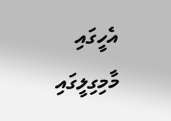އެހީގައި މާމިގިލީގައި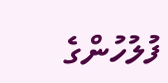ފުލުހުންގެ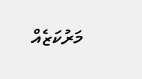މަރުކަޒެއް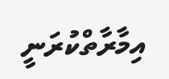އިމާރާތްކުރަނީ